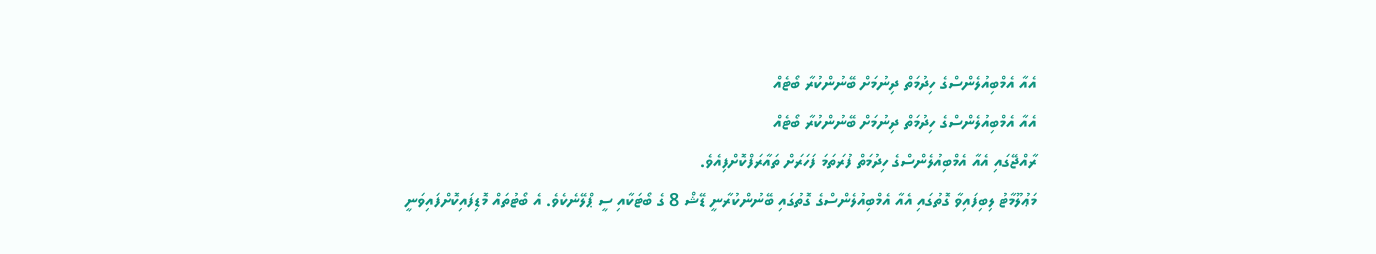އެއާ އެމްބިއުލެންސްގެ ހިދުމަތް ދިނުމަށް ބޭނުންކުރާ ބޯޓެއް
އެއާ އެމްބިއުލެންސްގެ ހިދުމަތް ދިނުމަށް ބޭނުންކުރާ ބޯޓެއް
ރާއްޖޭގައި އެއާ އެމްބިއުލެންސްގެ ހިދުމަތް ފުރަތަމަ ފަހަރަށް ތައާރަފްކޮށްފިއެވެ.
މަޢުލޫމާޓު ލިބިފައިވާ ގޮތުގައި އެއާ އެމްބިއުލެންސްގެ ގޮތުގައި ބޭނުންކުރާނީ ޑޭޝް 8 ގެ ބޯޓަކާއި ސީ ޕްލޭނެކެވެ. އެ ބޯޓުތައް މޮޑިފައިކޮށްފައިވަނީ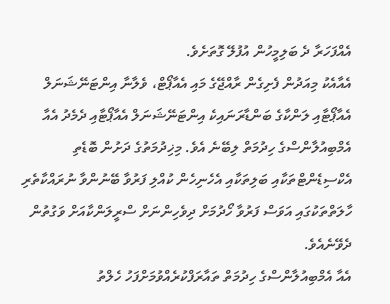އެއްފަހަރާ ދެ ބަލިމީހުން އުފުލޭ ގޮތަށެވެ.
އެއާއެކު މިއަދުން ފެށިގެން ރާއްޖޭގެ މައި އެއާޕޯޓް، ވެލާނާ އިންޓަނޭޝަނަލް އެއާޕޯޓާއި ލަންކާގެ ބަންޑާރަނައިކެ އިންޓަނޭޝަނަލް އެއާޕޯޓާއި ދެމެދު އެއާ އެމްބިއުލާންސްގެ ހިދުމަތް ލިބޭނެ އެވެ. މިޚިދުމަތުގެ ދަށުން ބޮޑެތި އެކްސިޑެންޓްތަކާއި ބަލިތަކާއި އެހެނިހެން ކުއްލި ފަރުވާ ބޭނުންވާ ނުރައްކާތެރި ހާލަތްތަކުގައި އަވަސް ފަރުވާ ހޯދުމަށް ދިވެހިންނަށް ސްރީލަންކާއަށް ވަގުތުން ދެވޭނެއެވެ.
އެއާ އެމްބިއުލާންސްގެ ހިދުމަތް ތައާރަފްކުރެއްވުމަށްފަހު ހެލްތު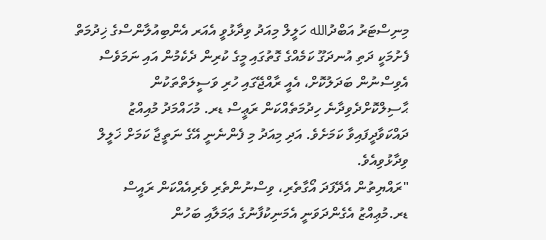މިނިސްޓަރު އަބްދުالله ހަލީލް މިއަދު ވިދާޅުވީ އެއަރ އެންބިއުލާންސްގެ ޚިދުމަތް ފެށުމަކީ ދަތި އުނދަގޫ ކަމެއްގެ ގޮތުގައި މީގެ ކުރިން ދެކެމުން އައި ނަމަވެސް އެވިސްނުން ބަދަލުކޮށް، އެއީ ރާއްޖޭގައި ހުރި ވަސީލަތްތަކުން ޙާސިލްކޮށްދެވިދާނެ ހިދުމަތެއްކަން ރަޢީސް ޑރ. މުހައްމަދު މުއިއްޒު ދައްކަވާދީފައިވާ ކަމަށެވެ. އަދި މިއަދު މި ފެންނެނީ އޭގެ ނަތީޖާ ކަމަށް ޚަލީލް ވިދާޅުވިއެވެ.
"ރައްޔިތުން އެދޭފަދަ އޯގާތެރި، ވިސްނުންތެރި ވެރިއެއްކަން ރައީސް ޑރ.މުޢިއްޒު އެގެންދަވަނީ އެމަނިކުފާނުގެ ޢަމަލާއި ބަހުން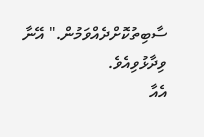ސާބިތުކޮށްދެއްވަމުން." އޭނާ ވިދާޅުވިއެވެ.
އެއާ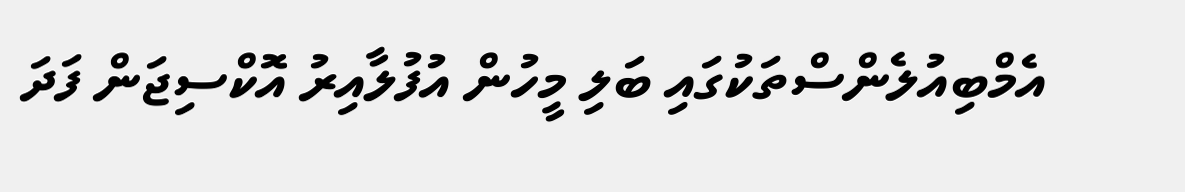އެމްބިއުލެންސްތަކުގައި ބަލި މީހުން އުފުލާއިރު އޮކްސިޖަން ފަދަ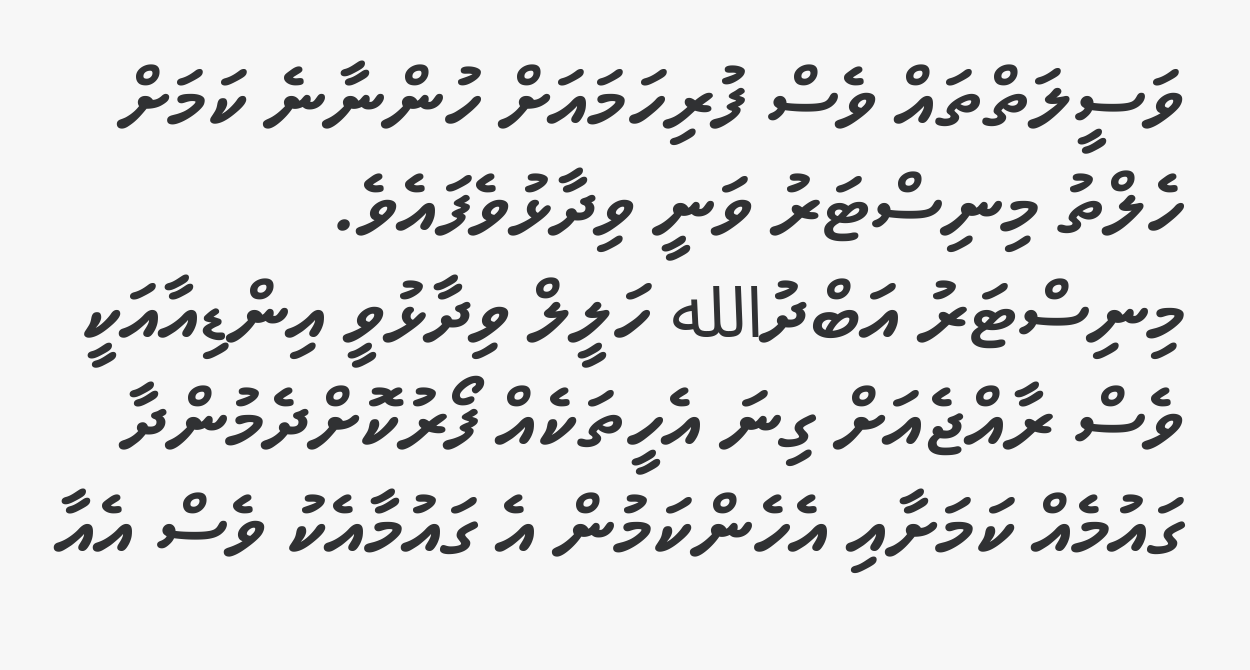ވަސީލަތްތައް ވެސް ފުރިހަމައަށް ހުންނާނެ ކަމަށް ހެލްތު މިނިސްޓަރު ވަނީ ވިދާޅުވެފައެވެ.
މިނިސްޓަރު އަބްދުالله ހަލީލް ވިދާޅުވީ އިންޑިއާއަކީ ވެސް ރާއްޖެއަށް ގިނަ އެހީތަކެއް ފޯރުކޮށްދެމުންދާ ގައުމެއް ކަމަށާއި އެހެންކަމުން އެ ގައުމާއެކު ވެސް އެއާ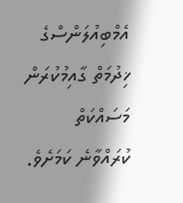އެމްބިއުލަންސްގެ ޚިދުމަތް ގާއިމުކުރަން މަސައްކަތް ކުރައްވާނެ ކަމަށެވެ.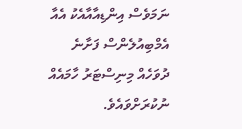ނަމަވެސް އިންޑިއާއާއެކު އެއާ އެމްބިއުލެންސް ފަށާނެ ދުވަހެއް މިނިސްޓަރު ހާމައެއް ނުކުރަށްވައެވެ.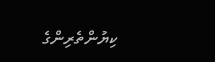ކިޔުންތެރިންގެ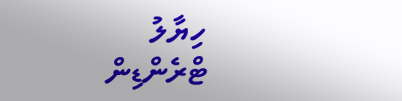ހިޔާލު
ޓްރެންޑިން